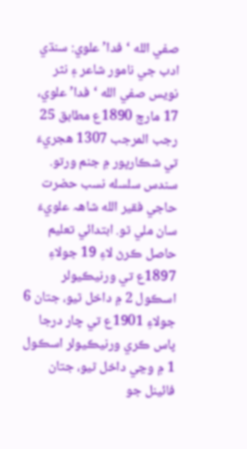صفي الله ‘فدا’ علوي: سنڌي ادب جي نامور شاعر ۽ نثر نويس صفي الله ‘فدا’ علوي، 17 مارچ 1890ع مطابق 25 رجب المرجب 1307 هجريءَ تي شڪارپور ۾ جنم ورتو. سندس سلسله نسب حضرت حاجي فقير الله شاھہ علويءَ سان ملي ٿو. ابتدائي تعليم حاصل ڪرڻ لاءِ 19 جولاءِ 1897ع تي ورنيڪيولر اسڪول 2 ۾ داخل ٿيو، جتان 6 جولاءِ 1901ع تي چار درجا پاس ڪري ورنيڪيولر اسڪول 1 ۾ وڃي داخل ٿيو، جتان فائينل جو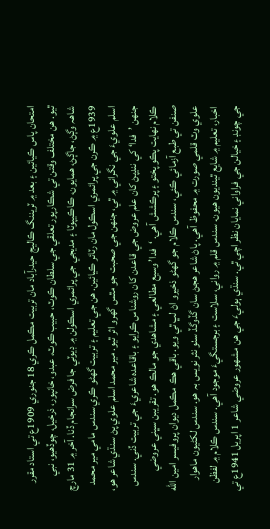امتحان پاس ڪيائين ۽ بعد ۾ ٽريننگ ڪاليج حيدرآباد مان تربيت مڪمل ڪري 18 جنوري 1909ع تي استاد مقرر ٿيو. هن مختلف وقتن تي شڪارپور تعلقي جي سلطان ڪوٽ، حبيب ڪوٽ، عبدو، خانپور، ذرخيل، چوڏهيو، نبي شاھہ وڳڻ، جاڳڻ، همايون، ڪاڪيپوٽا ۽ مديجي جي پرائمري اسڪولن ۾ ڊيوٽي جا فرض سرانجام ڏنا. آخر ۾ 31 مارچ 1939ع ۾ ڪرن جي پرائمري اسڪول مان رٽائر ڪيائين. هن جي تعليم ۽ تربيت گهڻو ڪري سندس مامي مير محمد اسلم علويءَ جي نگراني ۾ ٿي، جنهن جي صحبت جو مٿس گهرو اثر ٿيو. مير محمد اسلم علوي پڻ سنڌي شاعر هو، جنهن ’فدا‘ کي ننڍپڻ کان علم عروض جي قاعدن کان روشناس ڪرايو ۽ باقاعدہ شاعريءَ جي تربيت ڏني. سندس ڪلام نهايت پڪو پختو ۽ پرڪشش آهي. ‘فدا’ وسيع مطالعي ۽ مشاهدي جو مالڪ هو. تقريبن سڀني عروضي صنفن تي طبع آزمائي ڪئي، سندس ڪلام جو گهڻو ذخيرو اڻ لڀ ٿي ويو. باقي هڪ مڪمل ديوان پروفيسر امين الله علوي وٽ قلمي صورت ۾ محفوظ آهي. پاڻ شاعر هجڻ سان گڏوگڏ سٺو نثر نويس بہ هو. سندس لکڻيون ماهوار اخبار، تعليم ۾ شايع ٿينديون هيون. سندس قلم ۾ رواني، سلاست ۽ برجستگيءَ موجود آهي. سندس ڪلام ۾ لفظن جي چونڊ ۽ خيالن جي فراواني نمايان نظر اچي ٿي. سنڌي ٻوليءَ جي هن مشھور عروضي شاعر 1 اپريل 1941ع تي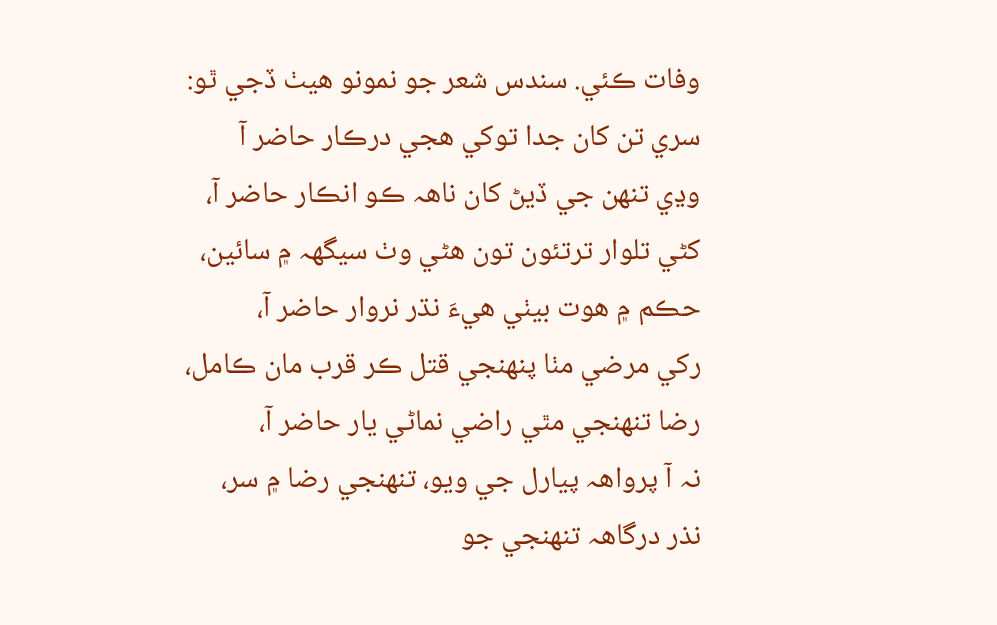وفات ڪئي. سندس شعر جو نمونو هيٺ ڏجي ٿو:
سري تن کان جدا توکي هجي درڪار حاضر آ
وڍي تنهن جي ڏيڻ کان ناھہ ڪو انڪار حاضر آ،
کڻي تلوار ترتئون تون هڻي وٺ سيگهہ ۾ سائين،
حڪم ۾ هوت بيٺي هيءَ نڌر نروار حاضر آ،
رکي مرضي مٺا پنھنجي قتل ڪر قرب مان ڪامل،
رضا تنھنجي مٿي راضي نماڻي يار حاضر آ،
نہ آ پرواھہ پيارل جي ويو، تنھنجي رضا ۾ سر،
نذر درگاھہ تنھنجي جو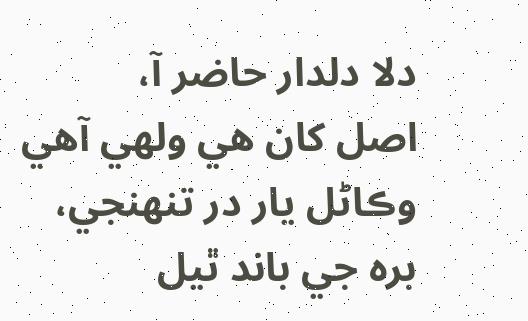دلا دلدار حاضر آ،
اصل کان هي ولهي آهي وڪاڻل يار در تنهنجي،
بره جي باند ٿيل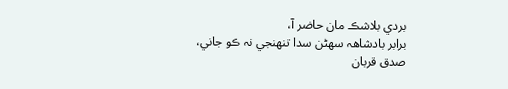بردي بلاشڪ مان حاضر آ،
برابر بادشاھہ سهڻن سدا تنھنجي نہ ڪو جاني،
صدق قربان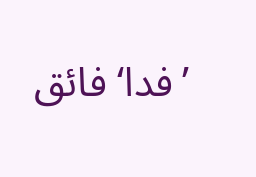’فدا‘ فائق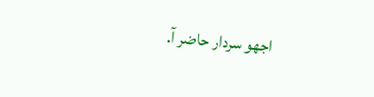اجهو سردار حاضر آ.